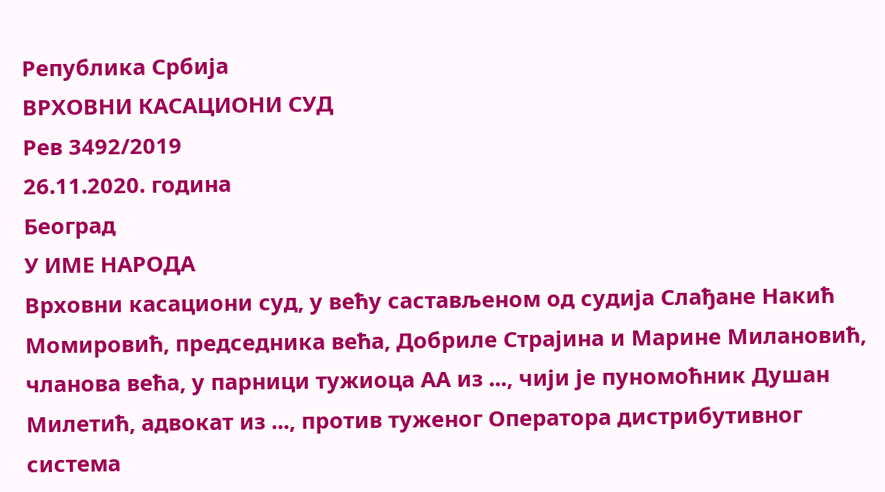Република Србија
ВРХОВНИ КАСАЦИОНИ СУД
Рев 3492/2019
26.11.2020. година
Београд
У ИМЕ НАРОДА
Врховни касациони суд, у већу састављеном од судија Слађане Накић Момировић, председника већа, Добриле Страјина и Марине Милановић, чланова већа, у парници тужиоца АА из ..., чији је пуномоћник Душан Милетић, адвокат из ..., против туженог Оператора дистрибутивног система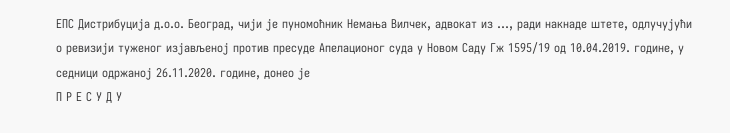ЕПС Дистрибуција д.о.о. Београд, чији је пуномоћник Немања Вилчек, адвокат из ..., ради накнаде штете, одлучујући о ревизији туженог изјављеној против пресуде Апелационог суда у Новом Саду Гж 1595/19 од 10.04.2019. године, у седници одржаној 26.11.2020. године, донео је
П Р Е С У Д У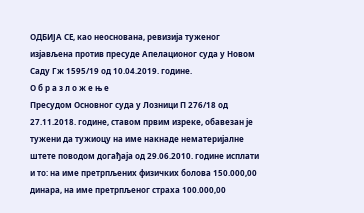ОДБИЈА СЕ, као неоснована, ревизија туженог изјављена против пресуде Апелационог суда у Новом Саду Гж 1595/19 од 10.04.2019. године.
О б р а з л о ж е њ е
Пресудом Основног суда у Лозници П 276/18 од 27.11.2018. године, ставом првим изреке, обавезан је тужени да тужиоцу на име накнаде нематеријалне штете поводом догађаја од 29.06.2010. године исплати и то: на име претрпљених физичких болова 150.000,00 динара, на име претрпљеног страха 100.000,00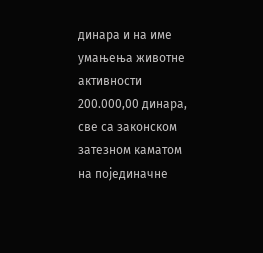динара и на име умањења животне активности 200.000,00 динара, све са законском затезном каматом на појединачне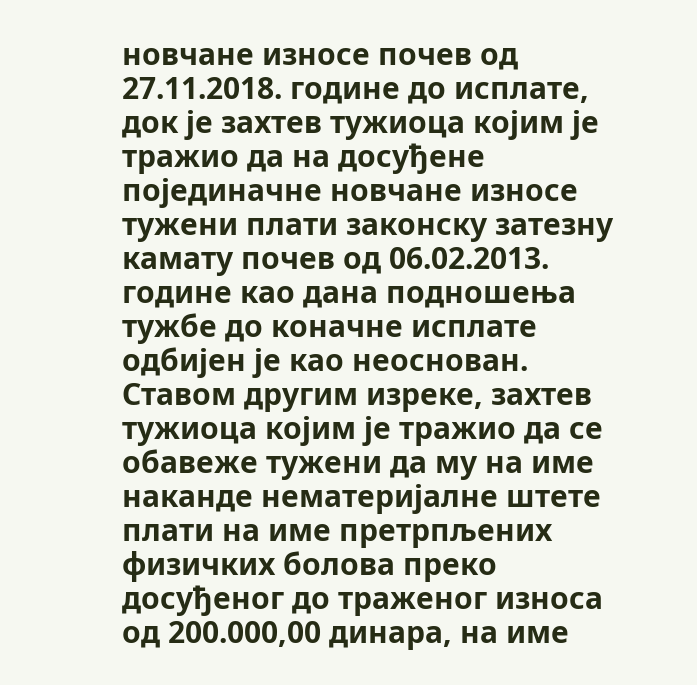новчане износе почев од 27.11.2018. године до исплате, док је захтев тужиоца којим је тражио да на досуђене појединачне новчане износе тужени плати законску затезну камату почев од 06.02.2013. године као дана подношења тужбе до коначне исплате одбијен је као неоснован. Ставом другим изреке, захтев тужиоца којим је тражио да се обавеже тужени да му на име наканде нематеријалне штете плати на име претрпљених физичких болова преко досуђеног до траженог износа од 200.000,00 динара, на име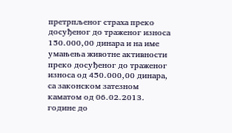претрпљеног страха преко досуђеног до траженог износа 150.000,00 динара и на име умањења животне активности преко досуђеног до траженог износа од 450.000,00 динара, са законском затезном каматом од 06.02.2013. године до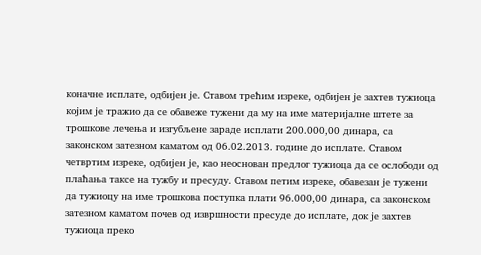коначне исплате, одбијен је. Ставом трећим изреке, одбијен је захтев тужиоца којим је тражио да се обавеже тужени да му на име материјалне штете за трошкове лечења и изгубљене зараде исплати 200.000,00 динара, са законском затезном каматом од 06.02.2013. године до исплате. Ставом четвртим изреке, одбијен је, као неоснован предлог тужиоца да се ослободи од плаћања таксе на тужбу и пресуду. Ставом петим изреке, обавезан је тужени да тужиоцу на име трошкова поступка плати 96.000,00 динара, са законском затезном каматом почев од извршности пресуде до исплате, док је захтев тужиоца преко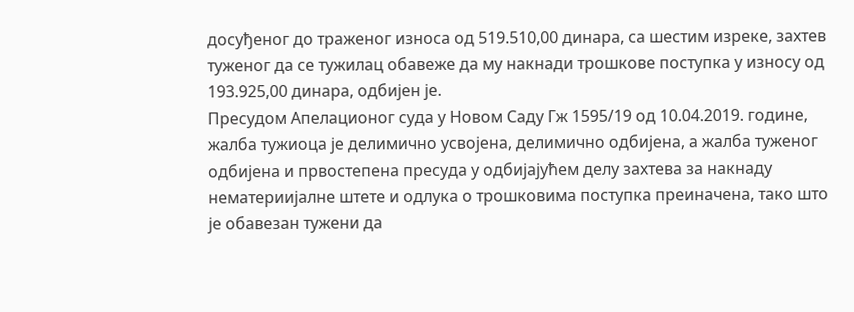досуђеног до траженог износа од 519.510,00 динара, са шестим изреке, захтев туженог да се тужилац обавеже да му накнади трошкове поступка у износу од 193.925,00 динара, одбијен је.
Пресудом Апелационог суда у Новом Саду Гж 1595/19 од 10.04.2019. године, жалба тужиоца је делимично усвојена, делимично одбијена, а жалба туженог одбијена и првостепена пресуда у одбијајућем делу захтева за накнаду нематериијалне штете и одлука о трошковима поступка преиначена, тако што је обавезан тужени да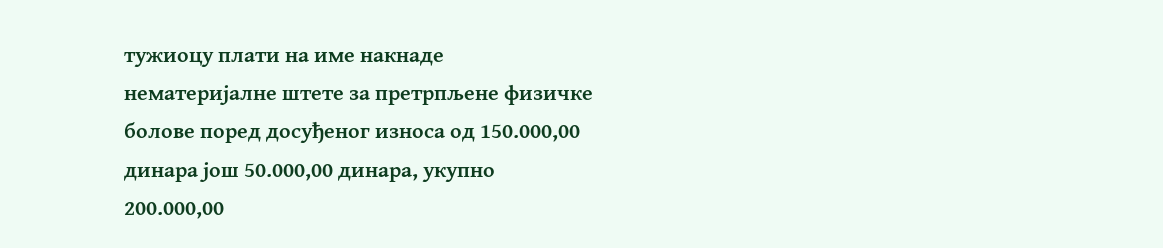тужиоцу плати на име накнаде нематеријалне штете за претрпљене физичке болове поред досуђеног износа од 150.000,00 динара још 50.000,00 динара, укупно 200.000,00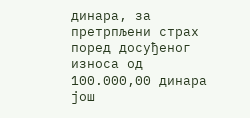динара, за претрпљени страх поред досуђеног износа од 100.000,00 динара још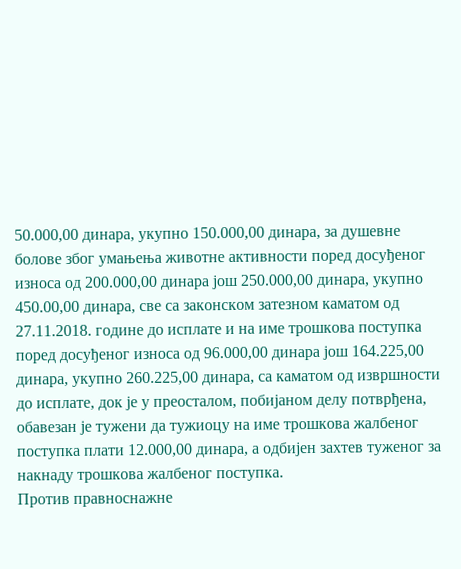50.000,00 динара, укупно 150.000,00 динара, за душевне болове због умањења животне активности поред досуђеног износа од 200.000,00 динара још 250.000,00 динара, укупно 450.00,00 динара, све са законском затезном каматом од 27.11.2018. године до исплате и на име трошкова поступка поред досуђеног износа од 96.000,00 динара још 164.225,00 динара, укупно 260.225,00 динара, са каматом од извршности до исплате, док је у преосталом, побијаном делу потврђена, обавезан је тужени да тужиоцу на име трошкова жалбеног поступка плати 12.000,00 динара, а одбијен захтев туженог за накнаду трошкова жалбеног поступка.
Против правноснажне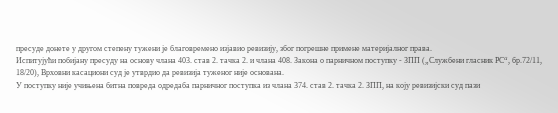пресуде донете у другом степену тужени је благовремено изјавио ревизију, због погрешне примене материјалног права.
Испитујући побијану пресуду на основу члана 403. став 2. тачка 2. и члана 408. Закона о парничном поступку - ЗПП („Службени гласник РС“, бр.72/11, 18/20), Врховни касациони суд је утврдио да ревизија туженог није основана.
У поступку није учињена битна повреда одредаба парничног поступка из члана 374. став 2. тачка 2. ЗПП, на коју ревизијски суд пази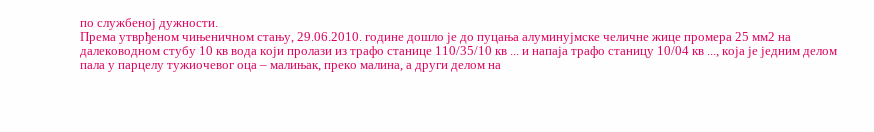по службеној дужности.
Према утврђеном чињеничном стању, 29.06.2010. године дошло је до пуцања алуминујмске челичне жице промера 25 мм2 на далеководном стубу 10 кв вода који пролази из трафо станице 110/35/10 кв ... и напаја трафо станицу 10/04 кв ..., која је једним делом пала у парцелу тужиочевог оца – малињак, преко малина, а други делом на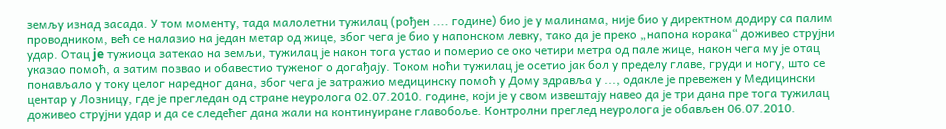земљу изнад засада. У том моменту, тада малолетни тужилац (рођен .... године) био jе у малинама, није био у директном додиру са палим проводником, већ се налазио на један метар од жице, због чега је био у напонском левку, тако да је преко „напона корака“ доживео струјни удар. Oтац je тужиоца затекао на земљи, тужилац је након тога устао и померио се око четири метра од пале жице, након чега му је отац указао помоћ, а затим позвао и обавестио туженог о догађају. Током ноћи тужилац је осетио јак бол у пределу главе, груди и ногу, што се понављало у току целог наредног дана, због чега је затражио медицинску помоћ у Дому здравља у ..., одакле је превежен у Медицински центар у Лозницу, где је прегледан од стране неуролога 02.07.2010. године, који је у свом извештају навео да је три дана пре тога тужилац доживео струјни удар и да се следећег дана жали на континуиране главобоље. Контролни преглед неуролога је обављен 06.07.2010.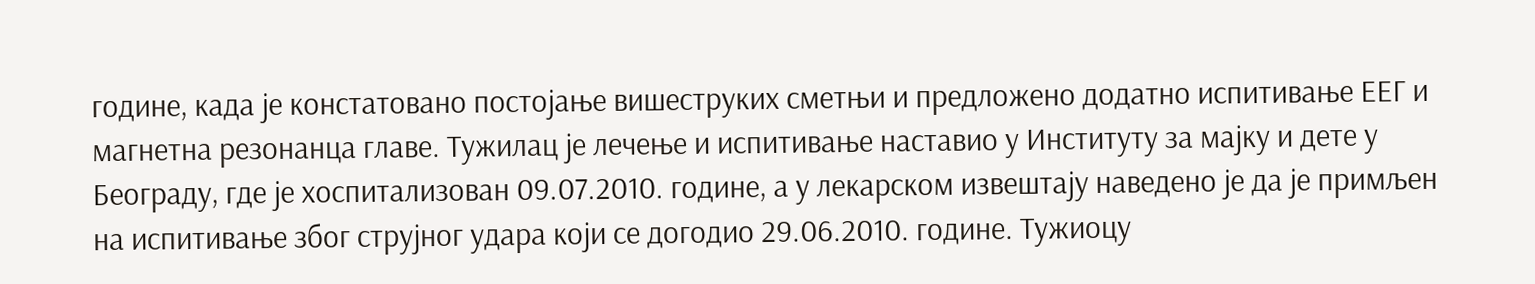године, када је констатовано постојање вишеструких сметњи и предложено додатно испитивање ЕЕГ и магнетна резонанца главе. Тужилац је лечење и испитивање наставио у Институту за мајку и дете у Београду, где је хоспитализован 09.07.2010. године, а у лекарском извештају наведено је да је примљен на испитивање због струјног удара који се догодио 29.06.2010. године. Тужиоцу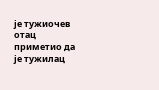је тужиочев отац приметио да је тужилац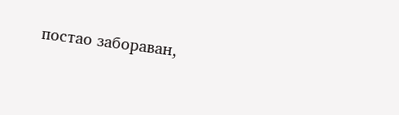постао забораван,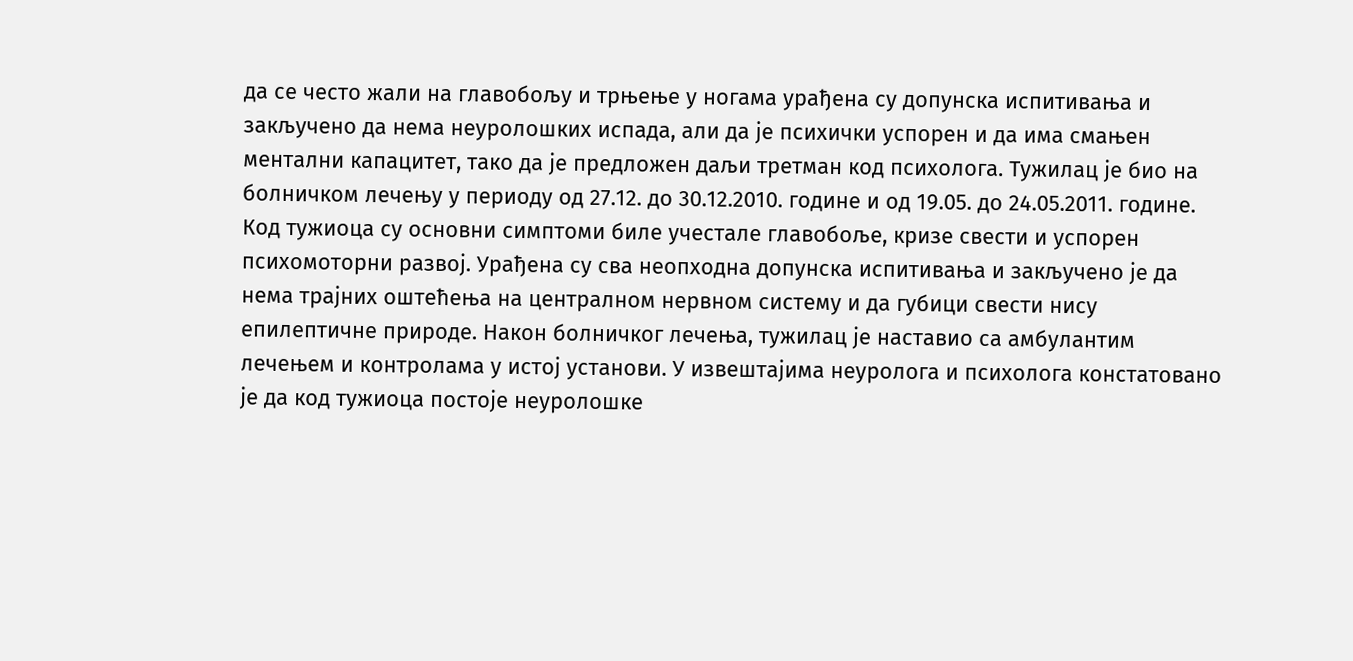да се често жали на главобољу и трњење у ногама урађена су допунска испитивања и закључено да нема неуролошких испада, али да је психички успорен и да има смањен ментални капацитет, тако да је предложен даљи третман код психолога. Тужилац је био на болничком лечењу у периоду од 27.12. до 30.12.2010. године и од 19.05. до 24.05.2011. године. Код тужиоца су основни симптоми биле учестале главобоље, кризе свести и успорен психомоторни развој. Урађена су сва неопходна допунска испитивања и закључено је да нема трајних оштећења на централном нервном систему и да губици свести нису епилептичне природе. Након болничког лечења, тужилац је наставио са амбулантим лечењем и контролама у истој установи. У извештајима неуролога и психолога констатовано је да код тужиоца постоје неуролошке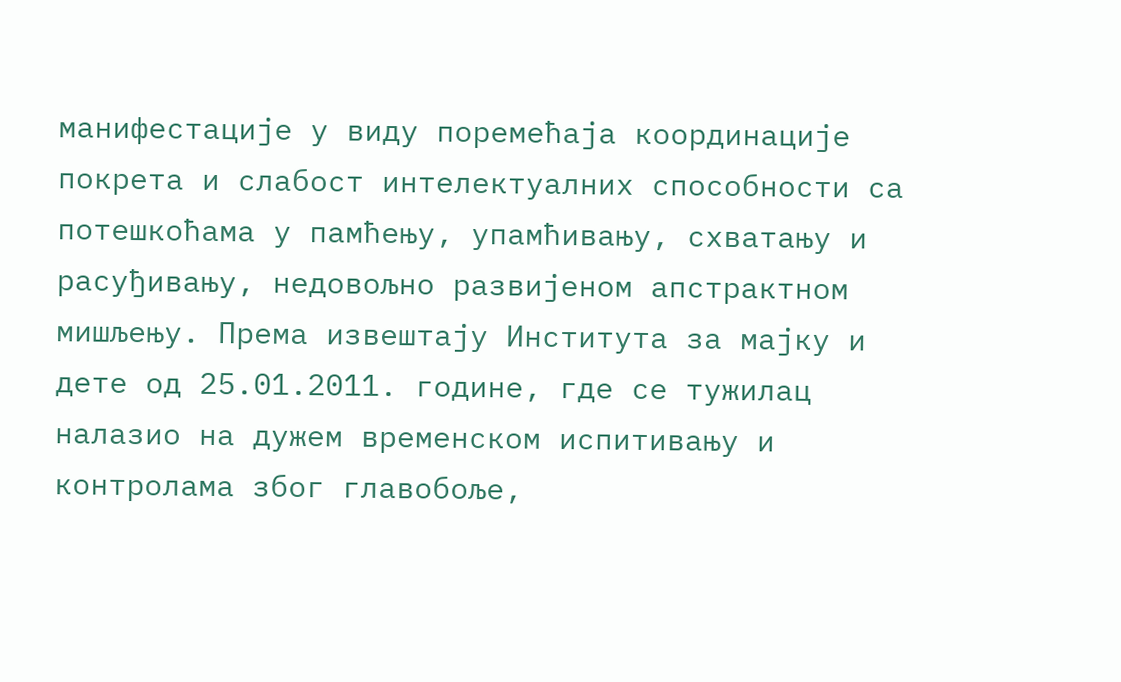манифестације у виду поремећаја координације покрета и слабост интелектуалних способности са потешкоћама у памћењу, упамћивању, схватању и расуђивању, недовољно развијеном апстрактном мишљењу. Према извештају Института за мајку и дете од 25.01.2011. године, где се тужилац налазио на дужем временском испитивању и контролама због главобоље,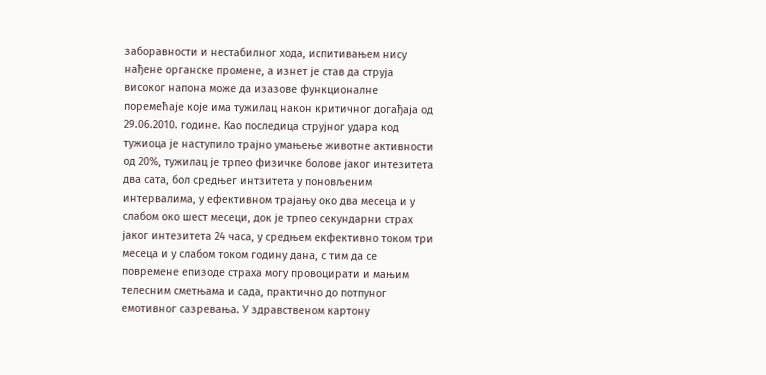заборавности и нестабилног хода, испитивањем нису нађене органске промене, а изнет је став да струја високог напона може да изазове функционалне поремећаје које има тужилац након критичног догађаја од 29.06.2010. године. Као последица струјног удара код тужиоца је наступило трајно умањење животне активности од 20%, тужилац је трпео физичке болове јаког интезитета два сата, бол средњег интзитета у поновљеним интервалима, у ефективном трајању око два месеца и у слабом око шест месеци, док је трпео секундарни страх јаког интезитета 24 часа, у средњем екфективно током три месеца и у слабом током годину дана, с тим да се повремене епизоде страха могу провоцирати и мањим телесним сметњама и сада, практично до потпуног емотивног сазревања. У здравственом картону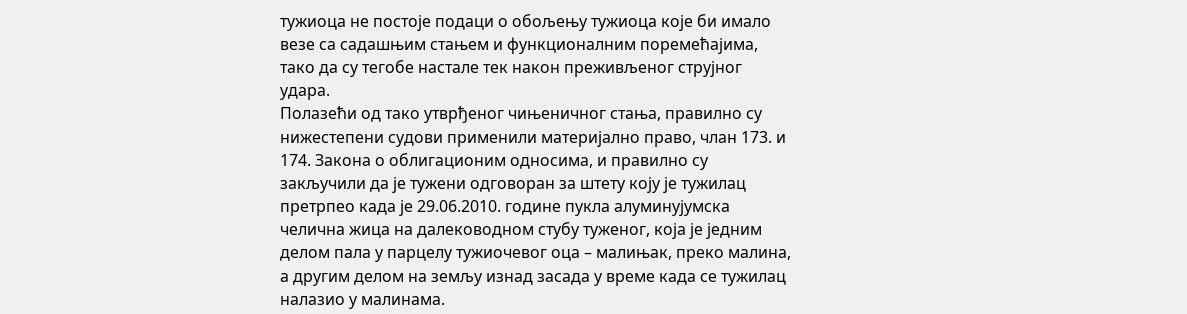тужиоца не постоје подаци о обољењу тужиоца које би имало везе са садашњим стањем и функционалним поремећајима, тако да су тегобе настале тек након преживљеног струјног удара.
Полазећи од тако утврђеног чињеничног стања, правилно су нижестепени судови применили материјално право, члан 173. и 174. Закона о облигационим односима, и правилно су закључили да је тужени одговоран за штету коју је тужилац претрпео када је 29.06.2010. године пукла алуминујумска челична жица на далеководном стубу туженог, која је једним делом пала у парцелу тужиочевог оца – малињак, преко малина, а другим делом на земљу изнад засада у време када се тужилац налазио у малинама.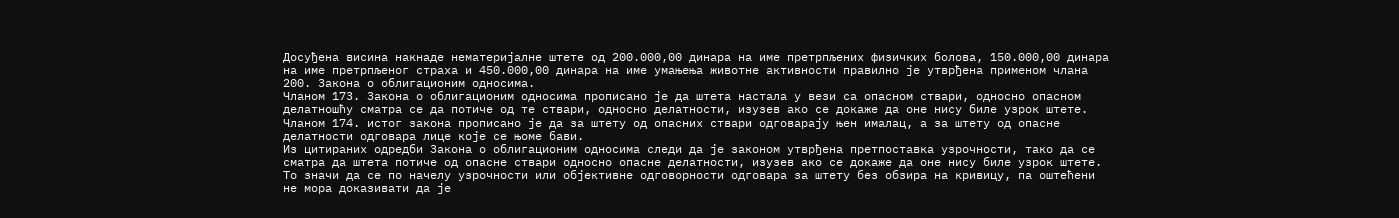Досуђена висина накнаде нематеријалне штете од 200.000,00 динара на име претрпљених физичких болова, 150.000,00 динара на име претрпљеног страха и 450.000,00 динара на име умањења животне активности правилно је утврђена применом члана 200. Закона о облигационим односима.
Чланом 173. Закона о облигационим односима прописано је да штета настала у вези са опасном ствари, односно опасном делатношћу сматра се да потиче од те ствари, односно делатности, изузев ако се докаже да оне нису биле узрок штете. Чланом 174. истог закона прописано је да за штету од опасних ствари одговарају њен ималац, а за штету од опасне делатности одговара лице које се њоме бави.
Из цитираних одредби Закона о облигационим односима следи да је законом утврђена претпоставка узрочности, тако да се сматра да штета потиче од опасне ствари односно опасне делатности, изузев ако се докаже да оне нису биле узрок штете. То значи да се по начелу узрочности или објективне одговорности одговара за штету без обзира на кривицу, па оштећени не мора доказивати да је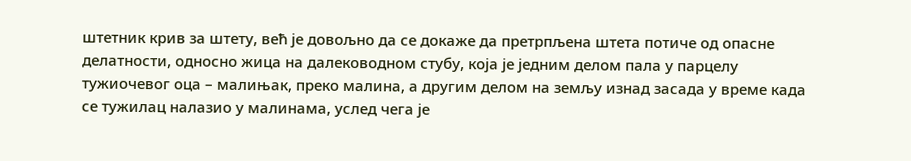штетник крив за штету, већ је довољно да се докаже да претрпљена штета потиче од опасне делатности, односно жица на далеководном стубу, која је једним делом пала у парцелу тужиочевог оца – малињак, преко малина, а другим делом на земљу изнад засада у време када се тужилац налазио у малинама, услед чега је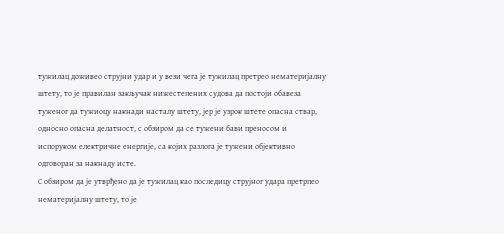тужилац доживео струјни удар и у вези чега је тужилац претрео нематеријалну штету, то је правилан закључак нижестепених судова да постоји обавеза туженог да тужиоцу накнади насталу штету, јер је узрок штете опасна ствар, односно опасна делатност, с обзиром да се тужени бави преносом и испоруком електричне енергије, са којих разлога је тужени објективно одговоран за накнаду исте.
С обзиром да је утврђено да је тужилац као последицу струјног удара претрпео нематеријалну штету, то је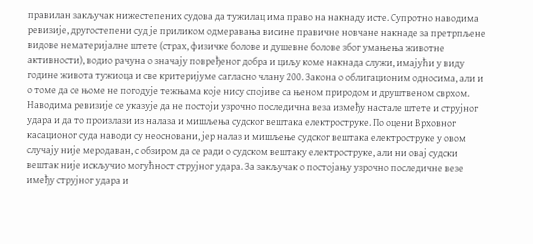правилан закључак нижестепених судова да тужилац има право на накнаду исте. Супротно наводима ревизије, другостепени суд је приликом одмеравања висине правичне новчане накнаде за претрпљене видове нематеријалне штете (страх, физичке болове и душевне болове због умањења животне активности), водио рачуна о значају повређеног добра и циљу коме накнада служи, имајући у виду године живота тужиоца и све критеријуме сагласно члану 200. Закона о облигационим односима, али и о томе да се њоме не погодује тежњама које нису спојиве са њеном природом и друштвеном сврхом.
Наводима ревизије се указује да не постоји узрочно последична веза између настале штете и струјног удара и да то произлази из налаза и мишљења судског вештака електроструке. По оцени Врховног касационог суда наводи су неосновани, јер налаз и мишљење судског вештака електроструке у овом случају није меродаван, с обзиром да се ради о судском вештаку електроструке, али ни овај судски вештак није искључио могућност струјног удара. За закључак о постојању узрочно последичне везе имеђу струјног удара и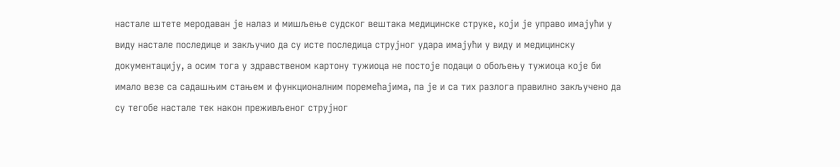настале штете меродаван је налаз и мишљење судског вештака медицинске струке, који је управо имајући у виду настале последице и закључио да су исте последица струјног удара имајући у виду и медицинску документацију, а осим тога у здравственом картону тужиоца не постоје подаци о обољењу тужиоца које би имало везе са садашњим стањем и функционалним поремећајима, па је и са тих разлога правилно закључено да су тегобе настале тек након преживљеног струјног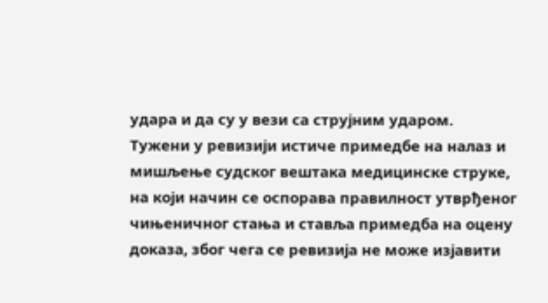удара и да су у вези са струјним ударом.
Тужени у ревизији истиче примедбе на налаз и мишљење судског вештака медицинске струке, на који начин се оспорава правилност утврђеног чињеничног стања и ставља примедба на оцену доказа, због чега се ревизија не може изјавити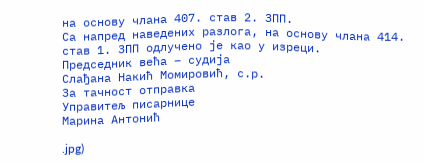на основу члана 407. став 2. ЗПП.
Са напред наведених разлога, на основу члана 414. став 1. ЗПП одлучено је као у изреци.
Председник већа – судија
Слађана Накић Момировић, с.р.
За тачност отправка
Управитељ писарнице
Марина Антонић

.jpg)